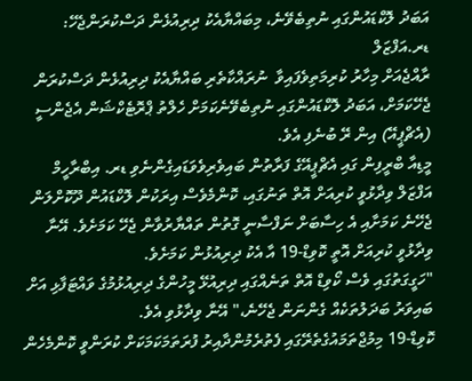އަބަދު ލޮކްޑައުންގައި ނުތިބެވޭނެ، މިބައްޔާއެކު ދިރިއުޅެން ދަސްކުރަންޖެހޭ: ޑރ.އަފްޒަލް
ރާއްޖެއަށް މިހާރު ކުރިމަތިވެފައިވާ  ނުރައްކާތެރި ބައްޔާއެކު ދިރިއުޅެން ދަސްކުރަން ޖެހޭކަމަށް، އަބަދު ލޮކްޑައުންގައި ނުތިބެވޭނެކަމަށް ހެލްތު ޕްރޮޓެކްޝަން އެޖެންސީ (އެޗްޕީއޭ) އިން ރޭ ބުނެފި އެވެ.
މީޑިއާ ބްރީފިން ގައި އެޗްޕީއޭގެ ފަރާތުން ބައިވެރިވެވަޑައިގެންނެވި ޑރ. އިބްރާހީމް އަފްޒަލް ވިދާޅުވީ ކުރިއަށް އޮތް ތަނުގައި، ކޮންމެވެސް އިރަކުން ލޮކްޑައުން ދޫކޮށްލަން ޖެހޭނެ ކަމަށާއި އެ ހިސާބަށް ނަފްސާނީ ގޮތުން ތައްޔާރުވާން ޖެހޭ ކަމަށެވެ. އޭނާ ވިދާޅުވީ ކުރިއަށް އޮތީ ކޮވިޑް-19 އާ އެކު ދިރިއުޅުން ކަމަށެވެ.
"ހަގީގަތުގައި ވެސް ކޯވިޑް އޮތް ތަނެއްގައި ދިރިއުޅޭ މީހުންގެ ދިރިއުޅުމުގެ ވައްޓަފާޅި އަށް ބައިވަރު ބަދަލުތަކެއް ގެންނަން ޖެހޭނެ،" އޭނާ ވިދާޅުވި އެވެ.
ކޮވިޑް-19 މިމުޖްތަމައުގެތެރޭގައި ފެތުރެމުންދާއިރު ފުރަތަމަކަމަކަށް ކުރަންވީ ކޮންމެހެން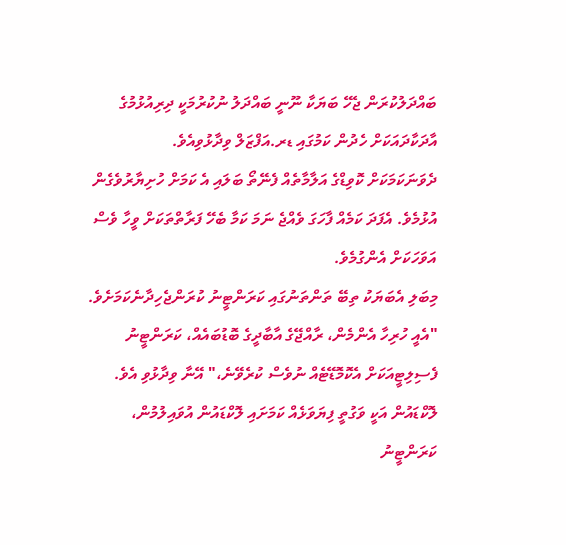ބައްދަލުކުރަން ޖެހޭ ބަޔަކާ ނޫނީ ބައްދަލު ނުކުރުމަކީ ދިރިއުޅުމުގެ އާދަކާދައަކަށް ހެދުން ކަމުގައި ޑރ.އަފްޒަލް ވިދާޅުވިއެވެ.
ދެވަނަކަމަކަށް ކޮވިޑްގެ އަލާމާތެއް ފެނޭތޯ ބަލައި އެ ކަމަށް ހުށިޔާރުވެގެން އުޅުމެވެ. އެފަދަ ކަމެއް ފާހަގަ ވެއްޖެ ނަމަ ކަމާ ބެހޭ ފަރާތްތަކަށް ވީހާ ވެސް އަވަހަކަށް އެންގުމެވެ.
މިބަލި އެބަޔަކު ތިބޭ ތަންތަނުގައި ކަރަންޓީނު ކުރަންޖެހިދާނެކަމަށެވެ.
"އެއީ ހުރިހާ އެންމެން، ރާއްޖޭގެ އާބާދީގެ ބޮޑުބައެއް، ކަރަންޓީނު ފެސިލިޓީއަކަށް އެކޮމޮޑޭޓެއް ނުވެސް ކުރެވޭނެ،" އޭނާ ވިދާޅުވި އެވެ.
ލޮކްޑައުން އަކީ ވަގުތީ ފިޔަވަޅެއް ކަމަށައި ލޮކްޑައުން އުވައިލުމުން، ކަރަންޓީނު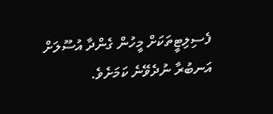ފެސިލިޓީތަކަށް މީހުން ގެންދާ އުސޫލަށް އަނބުރާ ނުދެވޭނެ ކަމަށެވެ.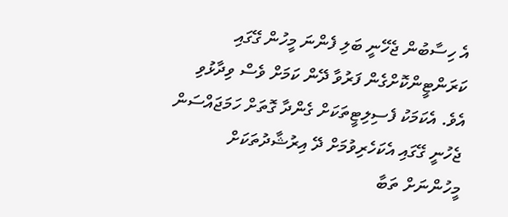އެ ހިސާބުން ޖެހޭނީ ބަލި ފެންނަ މީހުން ގޭގައި ކަރަންޓީންކޮށްގެން ފަރުވާ ދޭން ކަމަށް ވެސް ވިދާޅުވި އެވެ. އެކަމަކު ފެސިލިޓީތަކަށް ގެންދާ ގޮތަށް ހަމަޖައްސަން ޖެހުނީ ގޭގައި އެކަހެރިވުމަށް ދޭ އިރުޝާދުތަކަށް މީހުންނަށް ތަބާ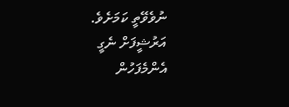ނުވެވޭތީ ކަމަށެވެ.
އަރުޝީފަށް ނެގީ
އެންމެފަހުން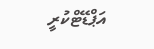އަޕްޑޭޓްކުރީ